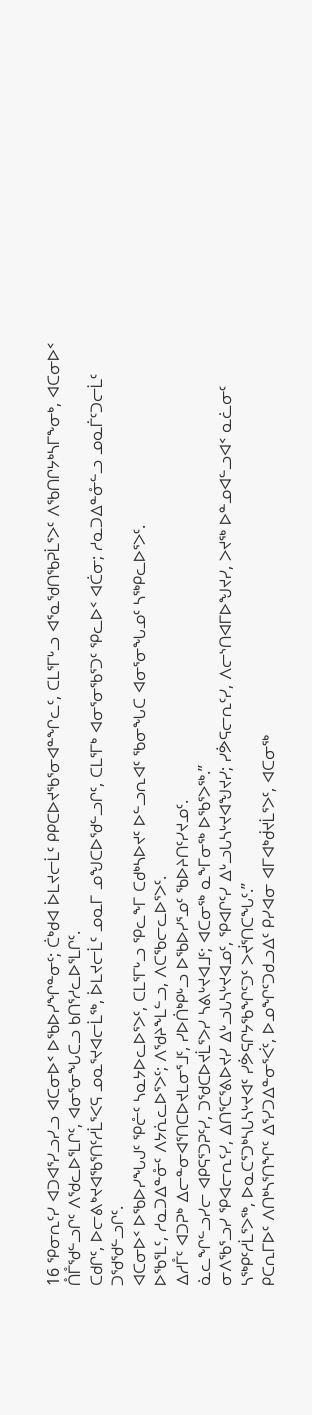16 ᕿᓂᕆᑦᓯ ᐊᑐᐊᕐᓯᓗᓯᓗ ᐊᑕᓂᐅᑉ ᐅᖃᐅᓯᖏᓐᓂᑦ; ᑖᒃᑯᐊ ᐆᒪᔪᓕᒫᑦ ᑭᑭᑕᐅᔪᖃᕐᓂᐊᓐᖏᓚᑦ, ᑕᒪᕐᒥᒡᓗ ᐊᕐᓇᖁᑎᖃᕈᒫᕐᐳᑦ ᐱᖃᑎᒋᔭᒃᓴᒥᖕᓂᒃ, ᐊᑕᓂᐅᑉ ᑍᒤᖁᓪᓗᒋᑦ ᐱᖁᓚᐅᕐᒪᒋᑦ, ᐊᓂᕐᓂᖓᑕᓗ ᑲᑎᕐᓱᓚᐅᕐᒪᒋᑦ.
ᑕᑯᒋᑦ, ᐅᓕᕕᒃᔪᐊᖃᕐᑎᑦᓱᒫᕐᐸᕋ ᓄᓇᕐᔪᐊᓕᒫᖅ, ᐆᒪᔪᓕᒫᑦ ᓄᓇᒥ ᓄᖑᑕᐅᖁᓪᓗᒋᑦ, ᑕᒪᕐᒥᒃ ᐊᓂᕐᓂᖃᕐᑐᑦ ᕿᓚᐅᑉ ᐊᑖᓂ; ᓱᓇᑐᐃᓐᓁᓪᓗ ᓄᓇᒦᑦᑐᓕᒫᑦ ᑐᖁᖁᓪᓗᒋᑦ.
ᐊᑕᓂᐅᑉ ᐅᖃᐅᓯᖓᒍᑦ ᕿᓔᑦ ᓴᓇᔭᐅᓚᐅᕐᐳᑦ, ᑕᒪᕐᒥᒡᓗ ᕿᓚᖕᒥ ᑕᑯᒃᓴᐅᔪᑦ ᐅᓪᓗᕆᐊᑦ ᖃᓂᖓᑕ ᐊᓂᕐᓂᖓᓄᑦ ᓴᖅᑭᓚᐅᕐᐳᑦ.
ᐅᖃᕐᒪᑦ, ᓱᓇᑐᐃᓐᓁᑦ ᐱᔭᕇᓚᐅᕐᐳᑦ; ᐱᖁᔨᖕᒪᓪᓗ, ᐱᑕᖃᓕᓚᐅᕐᐳᑦ.
ᐃᓱᒤᑦ ᐊᑐᕈᒃ ᐃᓕᓐᓂᐊᕐᑎᑕᐅᔪᒪᓂᕐᒧᑦ, ᓯᐅᑏᒃᑭᒡᓗ ᐅᖃᐅᓯᕐᓄᑦ ᖃᐅᔨᑎᑦᓯᔪᓄᑦ.
ᓈᓚᖏᓪᓗᓯᓕ ᐊᑭᕋᕐᑐᕈᑦᓯ, ᑐᖁᑕᐅᔪᒫᕐᐳᓯ ᓴᕕᒡᔪᐊᒧᑦ; ᐊᑕᓂᖅ ᓇᖕᒥᓂᖅ ᐅᖃᕐᐳᖅ.”
ᓂᐱᖃᕐᓗᓯ ᕿᐊᓕᕆᑦᓯ, ᐃᑎᕐᑕᕐᕕᐅᔪᓯ ᐃᒡᓗᒐᓴᒡᔪᐊᓄᑦ, ᕿᐊᒋᑦᓯ ᐃᒡᓗᒐᓴᒡᔪᐊᖑᔪᓯ; ᓯᕘᕋᓕᕆᑦᓯ, ᐱᓕᔅᑎᐊᒥᐅᖑᔪᓯ, ᐳᔪᖅ ᐅᓐᓄᐊᓪᓗᐊᑉ ᓇᓛᓂᑦ ᓴᖅᑭᑦᓱᒫᕐᐳᖅ, ᐅᓇᑕᕐᑐᒃᓴᒐᓴᒡᔪᐊᑦ ᓯᕘᕋᒋᔭᖃᖏᑦᑐᑦ ᐳᔫᕐᑎᑕᖓᑦ.”
ᑭᑕᕆᒥᐅᑦ ᐱᑎᒃᓴᕐᑎᖏᑦ ᐃᕐᓯᑐᐃᓐᓂᕐᐹᑦ, ᐅᓄᖏᑦᑐᑯᓗᐃᑦ ᑭᓯᐊᓂ ᐊᒥᐊᒃᑰᔪᒫᕐᐳᑦ, ᐊᑕᓂᖅ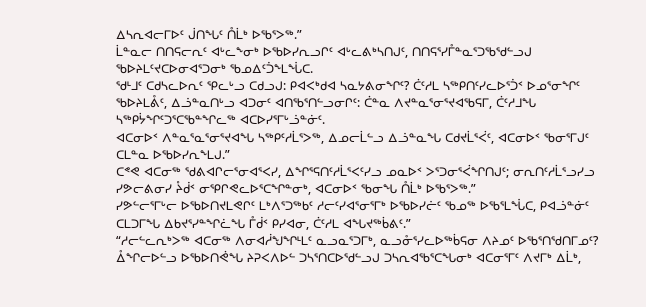ᐃᓴᕆᐊᓕᒥᐅᑦ ᒎᑎᖓᑦ ᑍᒫᒃ ᐅᖃᕐᐳᖅ.”
ᒫᓐᓇᓕ ᑎᑎᕋᓕᕆᑦ ᐊᒡᓚᖕᓂᒃ ᐅᖃᐅᓯᕆᓗᒋᑦ ᐊᒡᓚᕕᒃᓴᑎᒍᑦ, ᑎᑎᕋᕐᓯᒤᓐᓇᕐᑐᖃᖁᓪᓗᒍ ᖃᐅᔨᒪᑦᔪᑕᐅᓂᐊᕐᑐᓂᒃ ᖃᓄᐃᑦᑑᖕᒪᖔᑕ.
ᖁᒻᒧᑦ ᑕᑯᓴᓚᐅᕆᑦ ᕿᓚᒡᓗ ᑕᑯᓗᒍ: ᑭᐊᐸᒃᑯᐊ ᓴᓇᔭᕕᓂᖏᑦ? ᑖᑦᓱᒪ ᓴᖅᑭᑎᑦᓯᓚᐅᕐᑑᑉ ᐅᓄᕐᓂᖏᑦ ᖃᐅᔨᒪᕔᑦ, ᐃᓘᓐᓇᑎᒡᓗ ᐊᑐᓂᑦ ᐊᑎᖃᕐᑎᓪᓗᓂᒋᑦ: ᑖᓐᓇ ᐱᔪᓐᓇᕐᓂᕐᔪᐊᖃᕋᒥ, ᑖᑦᓱᒧᖓ ᓴᖅᑭᔮᖏᑦᑐᕐᑕᖃᓐᖏᓚᖅ ᐊᑕᐅᓯᕐᒥᒡᓘᓐᓃᑦ.
ᐊᑕᓂᐅᑉ ᐱᓐᓇᕐᓇᕐᓂᕐᔪᐊᖓ ᓴᖅᑭᑦᓱᒫᕐᐳᖅ, ᐃᓄᓕᒫᓪᓗ ᐃᓘᓐᓇᖓ ᑕᑯᔪᒫᕐᐹᑦ, ᐊᑕᓂᐅᑉ ᖃᓂᕐᒥᒍᑦ ᑕᒪᓐᓇ ᐅᖃᐅᓯᕆᖕᒪᒍ.”
ᑕᕝᕙ ᐊᑕᓂᖅ ᖁᕕᐊᒋᓕᕐᓂᐊᕐᐸᓯ, ᐃᖏᕐᕋᑎᑦᓱᒫᕐᐸᑦᓯᓗ ᓄᓇᐅᑉ ᐳᕐᑐᓂᕐᐹᖏᑎᒍᑦ; ᓂᕆᑎᑦᓱᒫᕐᓗᓯᓗ ᓯᕗᓕᕕᓂᓯ ᔧᑰᑉ ᓂᕿᒋᕙᓚᐅᕐᑕᖏᓐᓂᒃ, ᐊᑕᓂᐅᑉ ᖃᓂᖓ ᑍᒫᒃ ᐅᖃᕐᐳᖅ.”
ᓯᕗᓪᓕᕐᒥᒡᓕ ᐅᖃᐅᑎᔪᒪᕙᒋᑦ ᒪᒃᐱᕐᑐᖅᑲᑦ ᓱᓕᑦᓯᐊᕐᓂᕐᒥᒃ ᐅᖃᐅᓯᓖᑦ ᖃᓄᖅ ᐅᖃᕐᒪᖔᑕ, ᑭᐊᓘᓐᓃᑦ ᑕᒪᑐᒥᖓ ᐃᑲᔪᕐᓯᓐᖏᓛᖓ ᒤᑰᑉ ᑭᓯᐊᓂ, ᑖᑦᓱᒪ ᐊᖓᔪᖅᑳᕕᑦ.”
“ᓱᓕᓪᓚᕆᒃᐳᖅ ᐊᑕᓂᖅ ᐱᓂᐊᓲᖑᖏᒻᒪᑦ ᓇᓗᓇᕐᑐᒥᒃ, ᓇᓗᓁᕐᓯᓚᐅᖅᑳᕋᓂ ᐱᔨᓄᑦ ᐅᖃᕐᑎᖁᑎᒥᓄᑦ?
ᐂᖏᓕᐅᓪᓗ ᐅᖃᐅᑎᕚᖓ ᔨᕈᐸᐱᐅᓪ ᑐᓴᕐᑎᑕᐅᖁᓪᓗᒍ ᑐᓴᕆᐊᖃᕐᑕᖓᓂᒃ ᐊᑕᓂᕐᒥᑦ ᐱᔪᒥᒃ ᐃᒫᒃ,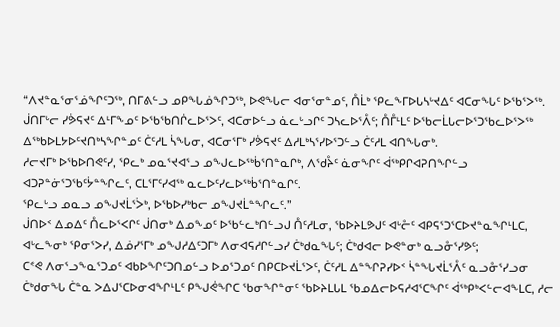“ᐱᔪᓐᓇᕐᓂᕐᓅᖏᑦᑐᖅ, ᑎᒥᕕᓪᓗ ᓄᑭᖓᓅᖏᑐᖅ, ᐅᕙᖓᓕ ᐊᓂᕐᓂᓐᓄᑦ, ᑍᒫᒃ ᕿᓚᖕᒥᐅᒐᓴᒡᔪᐃᑦ ᐊᑕᓂᖓᑦ ᐅᖃᕐᐳᖅ.
ᒎᑎᒥᒡᓕ ᓯᕘᕋᔪᑦ ᐃᒻᒥᖕᓄᑦ ᐅᖃᖃᑎᒌᓚᐅᕐᐳᑦ, ᐊᑕᓂᐅᓪᓗ ᓈᓚᒡᓗᒋᑦ ᑐᓴᓚᐅᕐᐰᑦ; ᑍᒤᒻᒪᑦ ᐅᖃᓕᒫᒐᓕᐅᕐᑐᖃᓚᐅᕐᐳᖅ ᐃᖅᑲᐅᒪᔭᐅᑦᔪᑎᒃᓴᖏᓐᓄᑦ ᑖᑦᓱᒪ ᓵᖓᓂ, ᐊᑕᓂᕐᒥᒃ ᓯᕘᕋᔪᑦ ᐃᓱᒪᒃᓴᕐᓯᐅᕐᑐᓪᓗ ᑖᑦᓱᒪ ᐊᑎᖓᓂᒃ.
ᓱᓕᔪᒥᒃ ᐅᖃᐅᑎᕙᑦᓯ, ᕿᓚᒃ ᓄᓇᕐᔪᐊᕐᓗ ᓄᖑᓚᐅᖅᑳᕐᑎᓐᓇᒋᒃ, ᐱᖁᔧᑦ ᓈᓂᖏᑦ ᐋᖅᑭᒋᐊᕈᑎᖏᓪᓗ ᐊᑐᕈᓐᓃᕐᑐᖃᑦᔮᓐᖏᓚᑦ, ᑕᒪᕐᒥᑦᓯᐊᖅ ᓇᓚᐅᑦᓯᓚᐅᖅᑳᕐᑎᓐᓇᒋᑦ.
ᕿᓚᒡᓗ ᓄᓇᓗ ᓄᖑᔪᒫᕐᐴᒃ, ᐅᖃᐅᓯᒃᑲᓕ ᓄᖑᔪᒫᓐᖏᓚᑦ.”
ᒎᑎᐅᑉ ᐃᓄᐃᑦ ᑍᓚᐅᕐᐸᒋᑦ ᒎᑎᓂᒃ ᐃᓄᖕᓄᑦ ᐅᖃᓪᓚᒃᑎᓪᓗᒍ ᑍᑦᓱᒪᓂ, ᖃᐅᔨᒪᕗᒍᑦ ᐊᒡᓔᑦ ᐊᑭᕋᕐᑐᕐᑕᐅᔪᓐᓇᖏᒻᒪᑕ,
ᐊᒡᓚᖕᓂᒃ ᕿᓂᕐᐳᓯ, ᐃᓅᓯᕐᒥᒃ ᓄᖑᓱᐃᑦᑐᒥᒃ ᐱᓂᐊᕋᓱᒋᓪᓗᓯ ᑖᒃᑯᓇᖓᑦ; ᑖᒃᑯᐊᓕ ᐅᕙᓐᓂᒃ ᓇᓗᓁᕐᓯᕗᑦ;
ᑕᕝᕙ ᐱᓂᕐᓗᖕᓇᕐᑐᓄᑦ ᐊᑲᐅᖏᑦᑐᑎᓄᓪᓗ ᐅᓄᕐᑐᓄᑦ ᑎᑭᑕᐅᔪᒫᕐᐳᑦ, ᑖᑦᓱᒪ ᐃᓐᖏᕈᓯᐅᑉ ᓵᓐᖓᔪᒫᕐᐰᑦ ᓇᓗᓁᕐᓯᓗᓂ ᑖᒃᑯᓂᖓ ᑖᓐᓇ ᐳᐃᒍᕐᑕᐅᓂᐊᖏᒻᒪᑦ ᑭᖑᕚᖏᑕ ᖃᓂᖏᓐᓂᑦ ᖃᐅᔨᒪᒐᒪ ᖃᓄᐃᓕᐅᕋᓱᐊᕐᑕᖏᑦ ᐋᖅᑭᒃᐸᓪᓕᐊᖕᒪᑕ, ᓱᓕ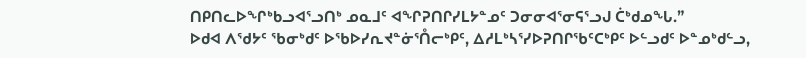ᑎᑭᑎᓚᐅᖏᒃᑲᓗᐊᕐᓗᑎᒃ ᓄᓇᒧᑦ ᐊᖏᕈᑎᒋᓯᒪᔭᓐᓄᑦ ᑐᓂᓂᐊᕐᓂᕋᕐᓗᒍ ᑖᒃᑯᓄᖓ.”
ᐅᑯᐊ ᐱᖁᔭᑦ ᖃᓂᒃᑯᑦ ᐅᖃᐅᓯᕆᔪᓐᓃᕐᑍᓕᒃᑭᑦ, ᐃᓱᒪᒃᓴᕐᓯᐅᕈᑎᒋᖃᑦᑕᒃᑭᑦ ᐅᓪᓗᑯᑦ ᐅᓐᓄᒃᑯᓪᓗ,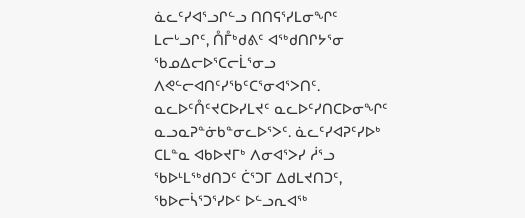ᓈᓚᑦᓯᐊᕐᓗᒋᓪᓗ ᑎᑎᕋᕐᓯᒪᓂᖏᑦ ᒪᓕᒡᓗᒋᑦ, ᑍᒤᒃᑯᕕᑦ ᐊᖅᑯᑎᒋᔭᕐᓂ ᖃᓄᐃᓕᐅᕐᑕᓕᒫᕐᓂᓗ ᐱᕙᓪᓕᐊᑎᑦᓯᖃᑦᑕᕐᓂᐊᕐᐳᑎᑦ.
ᓇᓚᐅᑦᑍᑦᔪᑕᐅᓯᒪᔪᑦ ᓇᓚᐅᑦᓯᑎᑕᐅᓂᖏᑦ ᓇᓗᓇᕈᓐᓃᑲᓐᓂᓚᐅᕐᐳᑦ. ᓈᓚᑦᓯᐊᕈᑦᓯᐅᒃ ᑕᒪᓐᓇ ᐊᑲᐅᔪᒥᒃ ᐱᓂᐊᕐᐳᓯ ᓲᕐᓗ ᖃᐅᒻᒪᖅᑯᑎᑐᑦ ᑖᕐᑐᒥ ᐃᑯᒪᔪᑎᑐᑦ, ᖃᐅᓕᓵᕐᑐᕐᓯᐅᑦ ᐅᓪᓗᕆᐊᖅ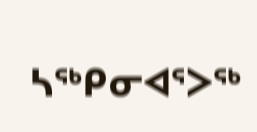ᓴᖅᑭᓂᐊᕐᐳᖅ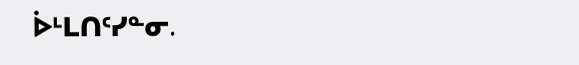ᐆᒻᒪᑎᑦᓯᓐᓂ.